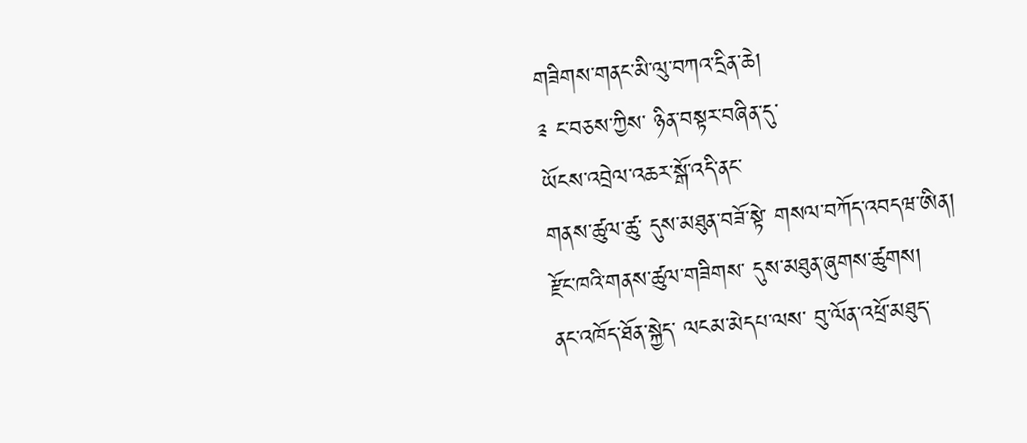གཟིགས་གནང་མི་ལུ་བཀའ་དྲིན་ཆེ།
༉ ང་བཅས་ཀྱིས་ ཉིན་བསྟར་བཞིན་དུ་
ཡོངས་འབྲེལ་འཆར་སྒོ་འདི་ནང་
གནས་ཚུལ་ཚུ་ དུས་མཐུན་བཟོ་སྟེ་ གསལ་བཀོད་འབདཝ་ཨིན།
རྫོང་ཁའི་གནས་ཚུལ་གཟིགས་ དུས་མཐུན་ཞུགས་ཚུགས།
ནང་འཁོད་ཐོན་སྐྱེད་ ལངམ་མེདཔ་ལས་ བུ་ལོན་འཕྲོ་མཐུད་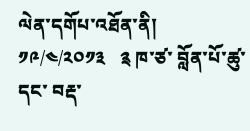ལེན་དགོཔ་འཐོན་ནི།
༡༩/༤/༢༠༡༣   ༉ ཁ་ཙ་ བློན་པོ་ཚུ་དང་ བརྡ་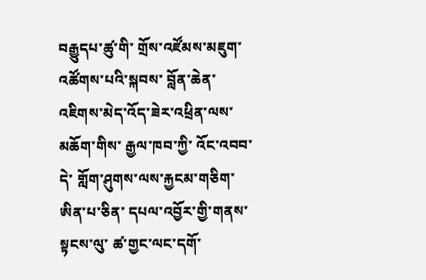བརྒྱུདཔ་ཚུ་གི་ གྲོས་འཛོམས་མཇུག་འཚོགས་པའི་སྐབས་ བློན་ཆེན་འཇིགས་མེད་འོད་ཟེར་འཕྲིན་ལས་མཆོག་གིས་ རྒྱལ་ཁབ་ཀྱི་ འོང་འབབ་དེ་ གློག་ཤུགས་ལས་རྐྱངམ་གཅིག་ཨིན་པ་ཅིན་ དཔལ་འབྱོར་གྱི་གནས་སྟངས་ལུ་ ཚ་གྱང་ལང་དགོ་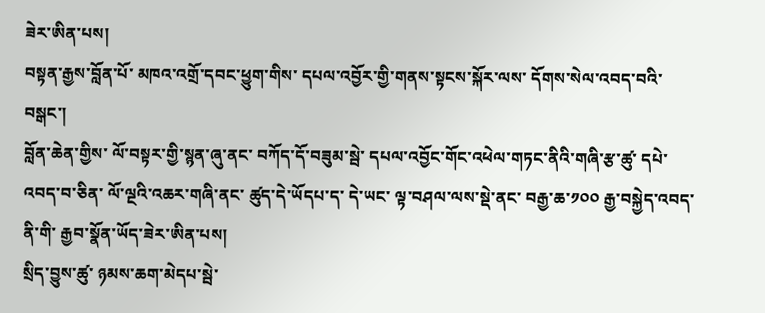ཟེར་ཨིན་པས།
བསྟན་རྒྱས་བློན་པོ་ མཁའ་འགྲོ་དབང་ཕྱུག་གིས་ དཔལ་འབྱོར་གྱི་གནས་སྟངས་སྐོར་ལས་ དོགས་སེལ་འབད་བའི་བསྒང་།
བློན་ཆེན་གྱིས་ ལོ་བསྟར་གྱི་སྙན་ཞུ་ནང་ བཀོད་དོ་བཟུམ་སྦེ་ དཔལ་འབྱོང་གོང་འཕེལ་གཏང་ནིའི་གཞི་རྩ་ཚུ་ དཔེ་འབད་བ་ཅིན་ ལོ་ལྔའི་འཆར་གཞི་ནང་ ཚུད་དེ་ཡོདཔ་ད་ དེ་ཡང་ ལྟ་བཤལ་ལས་སྡེ་ནང་ བརྒྱ་ཆ་༡༠༠ རྒྱ་བསྐྱེད་འབད་ནི་གི་ རྒྱབ་སྣོན་ཡོད་ཟེར་ཨིན་པས།
སྲིད་བྱུས་ཚུ་ ཉམས་ཆག་མེདཔ་སྦེ་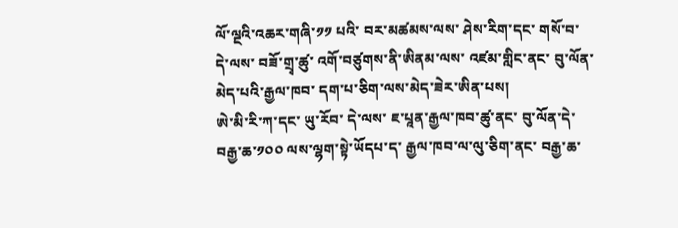ལོ་ལྔའི་འཆར་གཞི་༡༡ པའི་ བར་མཚམས་ལས་ ཤེས་རིག་དང་ གསོ་བ་ དེ་ལས་ བཟོ་གྲྭ་ཚུ་ འགོ་བཙུགས་ནི་ཨིནམ་ལས་ འཛམ་གླིང་ནང་ བུ་ལོན་མེད་པའི་རྒྱལ་ཁབ་ དག་པ་ཅིག་ལས་མེད་ཟེར་ཨིན་པས།
ཨེ་མི་རི་ཀ་དང་ ཡུ་རོབ་ དེ་ལས་ ཇ་པཱན་རྒྱལ་ཁབ་ཚུ་ནང་ བུ་ལོན་དེ་ བརྒྱ་ཆ་༡༠༠ ལས་ལྷག་སྟེ་ཡོདཔ་ད་ རྒྱལ་ཁབ་ལ་ལུ་ཅིག་ནང་ བརྒྱ་ཆ་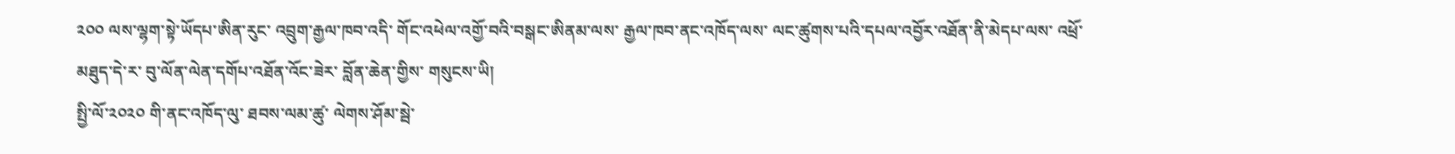༢༠༠ ལས་ལྷག་སྟེ་ཡོདཔ་ཨིན་རུང་ འབྲུག་རྒྱལ་ཁབ་འདི་ གོང་འཕེལ་འགྱོ་བའི་བསྒང་ཨིནམ་ལས་ རྒྱལ་ཁབ་ནང་འཁོད་ལས་ ལང་ཚུགས་པའི་དཔལ་འབྱོར་འཐོན་ནི་མེདཔ་ལས་ འཕྲོ་མཐུད་དེ་ར་ བུ་ལོན་ལེན་དགོཔ་འཐོན་འོང་ཟེར་ བློན་ཆེན་གྱིས་ གསུངས་ཡི།
སྤྱི་ལོ་༢༠༢༠ གི་ནང་འཁོད་ལུ་ ཐབས་ལམ་ཚུ་ ལེགས་ཤོམ་སྦེ་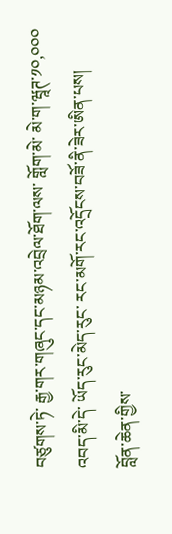བཙུགས་ཏེ་ རྒྱ་གར་གཞུང་དང་མཉམ་འབྲེལ་ཐོག་ལས་ གློག་མེ་ མེ་ག་ཝཱཊ་༡༠,༠༠༠ འབད་མི་དེ་ ཡོད་རུང་མེད་རུང་ རང་མགོ་རང་འདྲོངས་བཟོ་ནི་ཟེར་ཨིན་པས།
བློན་ཆེན་གྱིས་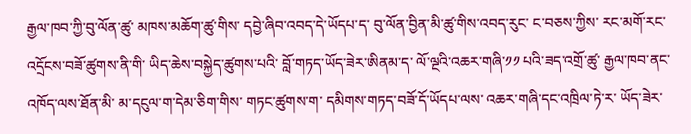རྒྱལ་ཁབ་ཀྱི་བུ་ལོན་ཚུ་ མཁས་མཆོག་ཚུ་གིས་ དབྱེ་ཞིབ་འབད་དེ་ཡོདཔ་ད་ བུ་ལོན་བྱིན་མི་ཚུ་གིས་འབད་རུང་ ང་བཅས་ཀྱིས་ རང་མགོ་རང་འདྲོངས་བཟོ་ཚུགས་ནི་གི་ ཡིད་ཆེས་བསྐྱེད་ཚུགས་པའི་ བློ་གཏད་ཡོད་ཟེར་ཨིནམ་ད་ ལོ་ལྔའི་འཆར་གཞི་༡༡ པའི་ཟད་འགྲོ་ཚུ་ རྒྱལ་ཁབ་ནང་འཁོད་ལས་ཐོན་མི་ མ་དངུལ་ག་དེམ་ཅིག་གིས་ གཏང་ཚུགས་ག་ དམིགས་གཏད་བཟོ་དོ་ཡོདཔ་ལས་ འཆར་གཞི་དང་འཁྲིལ་ཏེ་ར་ ཡོད་ཟེར་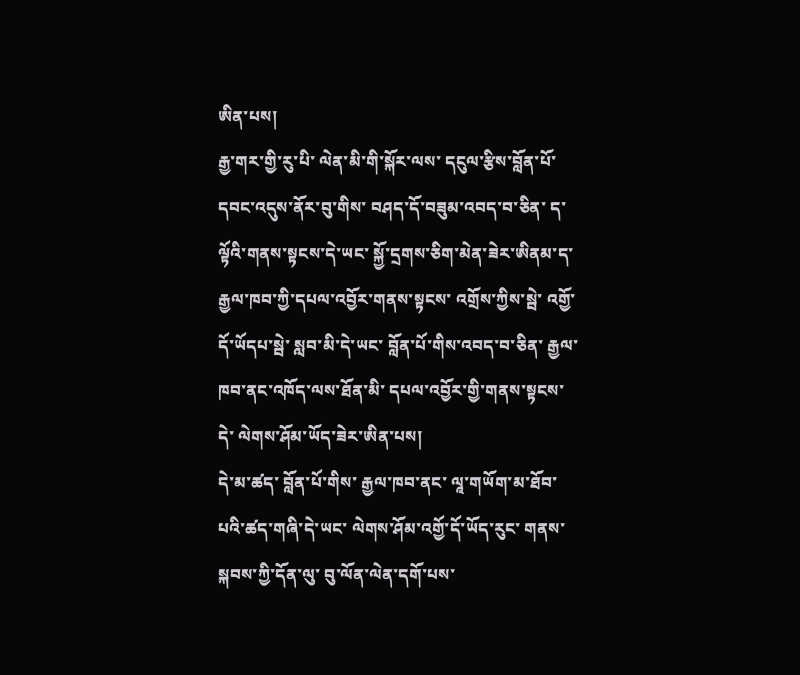ཨིན་པས།
རྒྱ་གར་གྱི་རུ་པི་ ལེན་མི་གི་སྐོར་ལས་ དངུལ་རྩིས་བློན་པོ་ དབང་འདུས་ནོར་བུ་གིས་ བཤད་དོ་བཟུམ་འབད་བ་ཅིན་ ད་ལྟོའི་གནས་སྟངས་དེ་ཡང་ སྐྱོ་དྲགས་ཅིག་མེན་ཟེར་ཨིནམ་ད་ རྒྱལ་ཁབ་ཀྱི་དཔལ་འབྱོར་གནས་སྟངས་ འགྲོས་ཀྱིས་སྦེ་ འགྱོ་དོ་ཡོདཔ་སྦེ་ སླབ་མི་དེ་ཡང་ བློན་པོ་གིས་འབད་བ་ཅིན་ རྒྱལ་ཁབ་ནང་འཁོད་ལས་ཐོན་མི་ དཔལ་འབྱོར་གྱི་གནས་སྟངས་དེ་ ལེགས་ཤོམ་ཡོད་ཟེར་ཨིན་པས།
དེ་མ་ཚད་ བློན་པོ་གིས་ རྒྱལ་ཁབ་ནང་ ལཱ་གཡོག་མ་ཐོབ་པའི་ཚད་གཞི་དེ་ཡང་ ལེགས་ཤོམ་འགྱོ་དོ་ཡོད་རུང་ གནས་སྐབས་ཀྱི་དོན་ལུ་ བུ་ལོན་ལེན་དགོ་པས་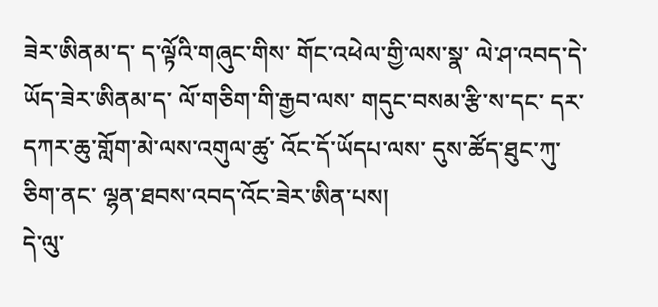ཟེར་ཨིནམ་ད་ ད་ལྟོའི་གཞུང་གིས་ གོང་འཕེལ་གྱི་ལས་སྣ་ ལེ་ཤ་འབད་དེ་ཡོད་ཟེར་ཨིནམ་ད་ ལོ་གཅིག་གི་རྒྱབ་ལས་ གདུང་བསམ་རྩི་ས་དང་ དར་དཀར་ཆུ་གློག་མེ་ལས་འགུལ་ཚུ་ འོང་དོ་ཡོདཔ་ལས་ དུས་ཚོད་ཐུང་ཀུ་ཅིག་ནང་ ལྷན་ཐབས་འབད་འོང་ཟེར་ཨིན་པས།
དེ་ལུ་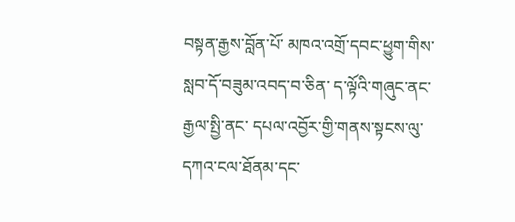བསྟན་རྒྱས་བློན་པོ་ མཁའ་འགྲོ་དབང་ཕྱུག་གིས་ སླབ་དོ་བཟུམ་འབད་བ་ཅིན་ ད་ལྟོའི་གཞུང་ནང་ རྒྱལ་སྤྱི་ནང་ དཔལ་འབྱོར་གྱི་གནས་སྟངས་ལུ་ དཀའ་ངལ་ཐོནམ་དང་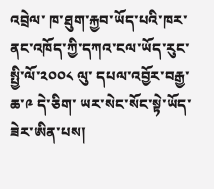འབྲེལ་ ཁ་ཐུག་རྐྱབ་ཡོད་པའི་ཁར་ ནང་འཁོད་ཀྱི་དཀའ་ངལ་ཡོད་རུང་ སྤྱི་ལོ་༢༠༠༨ ལུ་ དཔལ་འབྱོར་བརྒྱ་ཆ་༩ དེ་ཅིག་ ཡར་སེང་སོང་སྟེ་ཡོད་ཟེར་ཨིན་པས།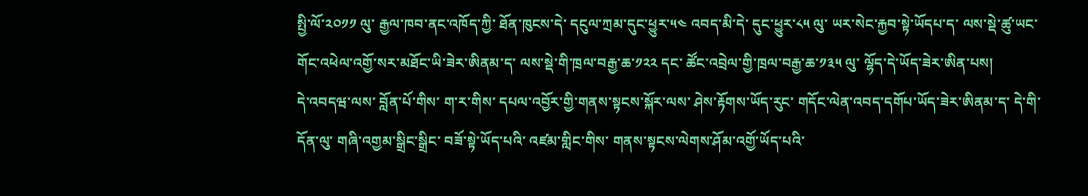སྤྱི་ལོ་༢༠༡༡ ལུ་ རྒྱལ་ཁབ་ནང་འཁོད་ཀྱི་ ཐོན་ཁུངས་དེ་ དངུལ་ཀྲམ་དུང་ཕྱུར་༥༤ འབད་མི་དེ་ དུང་ཕྱུར་༨༥ ལུ་ ཡར་སེང་རྐྱབ་སྟེ་ཡོདཔ་ད་ ལས་སྡེ་ཚུ་ཡང་ གོང་འཕེལ་འགྱོ་སར་མཐོང་ཡི་ཟེར་ཨིནམ་ད་ ལས་སྡེ་གི་ཁྲལ་བརྒྱ་ཆ་༡༢༢ དང་ ཚོང་འབྲེལ་གྱི་ཁྲལ་བརྒྱ་ཆ་༡༣༥ ལུ་ ལྷོད་དེ་ཡོད་ཟེར་ཨིན་པས།
དེ་འབདཝ་ལས་ བློན་པོ་གིས་ ག་ར་གིས་ དཔལ་འབྱོར་གྱི་གནས་སྟངས་སྐོར་ལས་ ཤེས་རྟོགས་ཡོད་རུང་ གདོང་ལེན་འབད་དགོཔ་ཡོད་ཟེར་ཨིནམ་ད་ དེ་གི་དོན་ལུ་ གཞི་འགྱམ་སྒྲིང་སྒྲིང་ བཟོ་སྟེ་ཡོད་པའི་ འཛམ་གླིང་གིས་ གནས་སྟངས་ལེགས་ཤོམ་འགྱོ་ཡོད་པའི་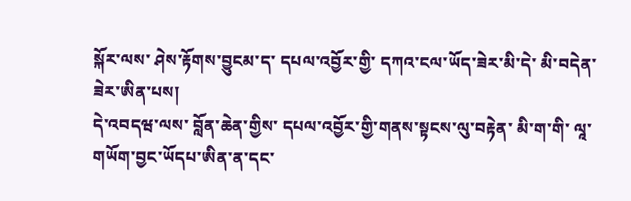སྐོར་ལས་ ཤེས་རྟོགས་བྱུངམ་ད་ དཔལ་འབྱོར་གྱི་ དཀའ་ངལ་ཡོད་ཟེར་མི་དེ་ མི་བདེན་ཟེར་ཨིན་པས།
དེ་འབདཝ་ལས་ བློན་ཆེན་གྱིས་ དཔལ་འབྱོར་གྱི་གནས་སྟངས་ལུ་བརྟེན་ མི་ག་གི་ ལཱ་གཡོག་བྱང་ཡོདཔ་ཨིན་ན་དང་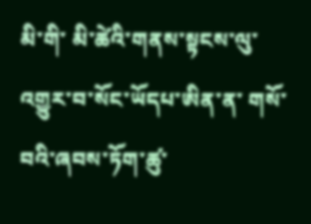མི་གི་ མི་ཚེའི་གནས་སྟངས་ལུ་ འགྱུར་བ་སོང་ཡོདཔ་ཨིན་ན་ གསོ་བའི་ཞབས་ཏོག་ཚུ་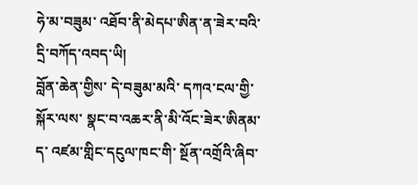ཧེ་མ་བཟུམ་ འཐོབ་ནི་མེདཔ་ཨིན་ན་ཟེར་བའི་ དྲི་བཀོད་འབད་ཡི།
བློན་ཆེན་གྱིས་ དེ་བཟུམ་མའི་ དཀའ་ངལ་གྱི་སྐོར་ལས་ སྣང་བ་འཆར་ནི་མི་འོང་ཟེར་ཨིནམ་ད་ འཛམ་གླིང་དངུལ་ཁང་གི་ སྔོན་འགྲོའི་ཞིབ་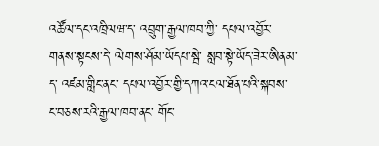འཚོལ་དང་འཁྲིལཝ་ད་ འབྲུག་རྒྱལ་ཁབ་ཀྱི་ དཔལ་འབྱོར་གནས་སྟངས་དེ་ ལེགས་ཤོམ་ཡོདཔ་སྦེ་ སླབ་སྟེ་ཡོད་ཟེར་ཨིནམ་ད་ འཛམ་གླིང་ནང་ དཔལ་འབྱོར་གྱི་དཀའ་ངལ་ཐོན་པའི་སྐབས་ ང་བཅས་རའི་རྒྱལ་ཁབ་ནང་ གོང་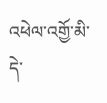འཕེལ་འགྱོ་མི་དེ་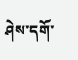ཤེས་དགོ་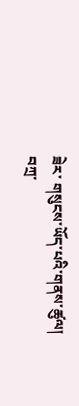ཟེར་ གསུངས་ཡོད་པའི་གནས་ཚུལ།
བཀྲ་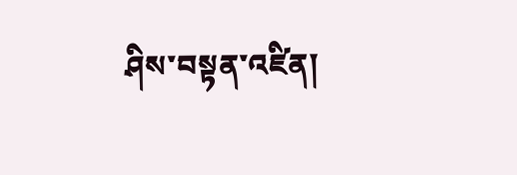ཤིས་བསྟན་འཛིན།